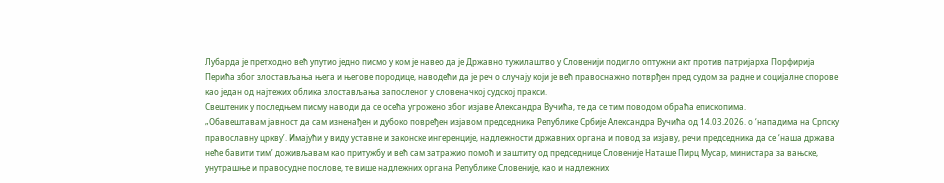Лубарда је претходно већ упутио једно писмо у ком је навео да је Државно тужилаштво у Словенији подигло оптужни акт против патријарха Порфирија Перића због злостављања њега и његове породице, наводећи да је реч о случају који је већ правоснажно потврђен пред судом за радне и социјалне спорове као један од најтежих облика злостављања запосленог у словеначкој судској пракси.
Свештеник у последњем писму наводи да се осећа угрожено због изјаве Александра Вучића, те да се тим поводом обраћа епископима.
„Обавештавам јавност да сам изненађен и дубоко повређен изјавом председника Републике Србије Александра Вучића од 14.03.2026. о ‘нападима на Српску православну цркву’. Имајући у виду уставне и законске ингеренције, надлежности државних органа и повод за изјаву, речи председника да се ‘наша држава неће бавити тим’ доживљавам као притужбу и већ сам затражио помоћ и заштиту од председнице Словеније Наташе Пирц Мусар, министара за вањске, унутрашње и правосудне послове, те више надлежних органа Републике Словеније, као и надлежних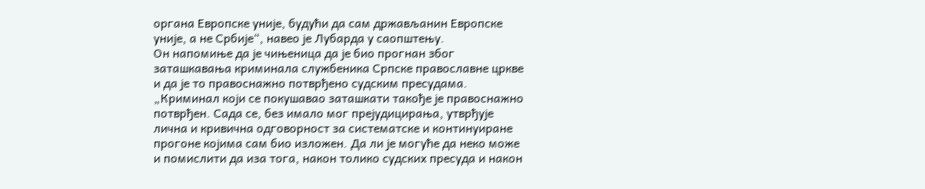органа Европске уније, будући да сам држављанин Европске уније, а не Србије“, навео је Лубарда у саопштењу.
Он напомиње да је чињеница да је био прогнан због заташкавања криминала службеника Српске православне цркве и да је то правоснажно потврђено судским пресудама.
„Криминал који се покушавао заташкати такође је правоснажно потврђен. Сада се, без имало мог прејудицирања, утврђује лична и кривична одговорност за систематске и континуиране прогоне којима сам био изложен. Да ли је могуће да неко може и помислити да иза тога, након толико судских пресуда и након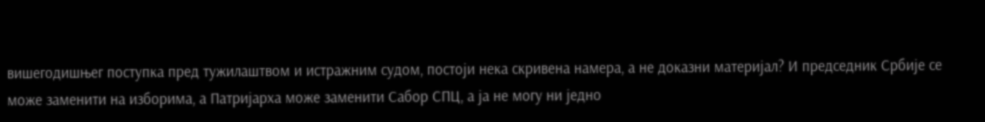вишегодишњег поступка пред тужилаштвом и истражним судом, постоји нека скривена намера, а не доказни материјал? И председник Србије се може заменити на изборима, а Патријарха може заменити Сабор СПЦ, а ја не могу ни једно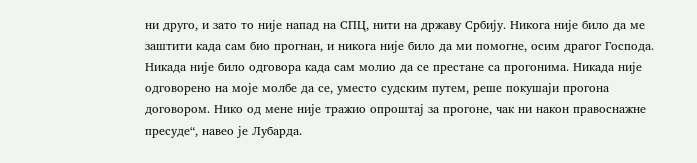ни друго, и зато то није напад на СПЦ, нити на државу Србију. Никога није било да ме заштити када сам био прогнан, и никога није било да ми помогне, осим драгог Господа. Никада није било одговора када сам молио да се престане са прогонима. Никада није одговорено на моје молбе да се, уместо судским путем, реше покушаји прогона договором. Нико од мене није тражио опроштај за прогоне, чак ни након правоснажне пресуде“, навео је Лубарда.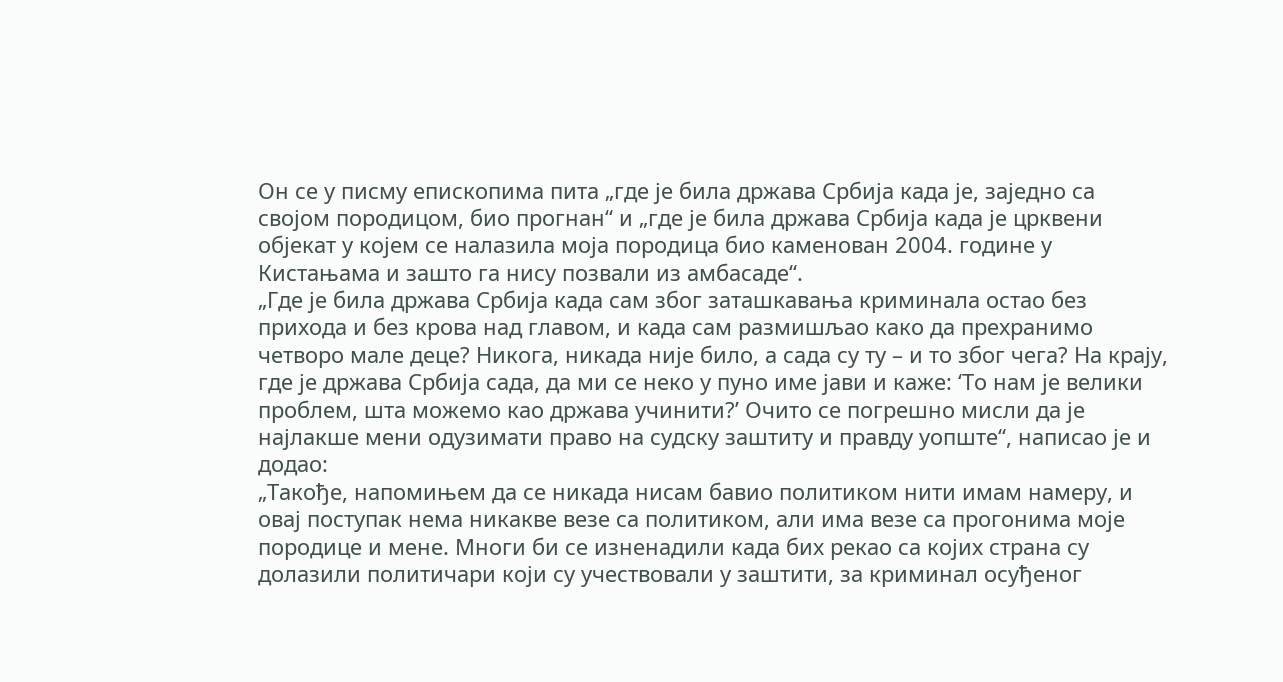Он се у писму епископима пита „где је била држава Србија када је, заједно са својом породицом, био прогнан“ и „где је била држава Србија када је црквени објекат у којем се налазила моја породица био каменован 2004. године у Кистањама и зашто га нису позвали из амбасаде“.
„Где је била држава Србија када сам због заташкавања криминала остао без прихода и без крова над главом, и када сам размишљао како да прехранимо четворо мале деце? Никога, никада није било, а сада су ту – и то због чега? На крају, где је држава Србија сада, да ми се неко у пуно име јави и каже: ‘То нам је велики проблем, шта можемо као држава учинити?’ Очито се погрешно мисли да је најлакше мени одузимати право на судску заштиту и правду уопште“, написао је и додао:
„Такође, напомињем да се никада нисам бавио политиком нити имам намеру, и овај поступак нема никакве везе са политиком, али има везе са прогонима моје породице и мене. Многи би се изненадили када бих рекао са којих страна су долазили политичари који су учествовали у заштити, за криминал осуђеног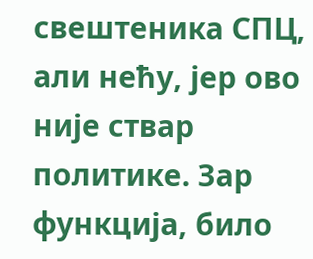свештеника СПЦ, али нећу, јер ово није ствар политике. Зар функција, било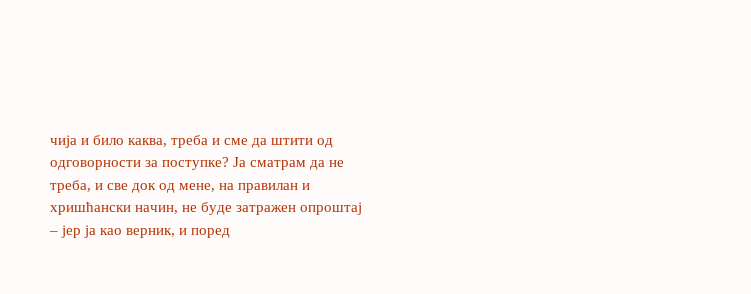чија и било каква, треба и сме да штити од одговорности за поступке? Ја сматрам да не треба, и све док од мене, на правилан и хришћански начин, не буде затражен опроштај – јер ја као верник, и поред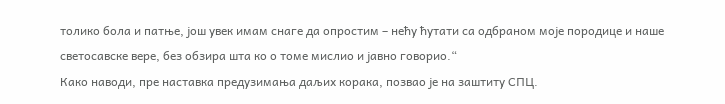толико бола и патње, још увек имам снаге да опростим – нећу ћутати са одбраном моје породице и наше светосавске вере, без обзира шта ко о томе мислио и јавно говорио.“
Како наводи, пре наставка предузимања даљих корака, позвао је на заштиту СПЦ.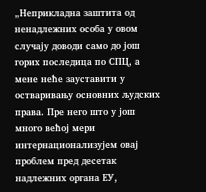„Неприкладна заштита од ненадлежних особа у овом случају доводи само до још горих последица по СПЦ, а мене неће зауставити у остваривању основних људских права. Пре него што у још много већој мери интернационализујем овај проблем пред десетак надлежних органа ЕУ,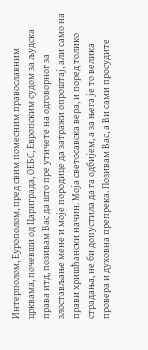Интерполом, Еурополом, пред свим помесним православним црквама, почевши од Цариграда, ОЕБС, Европским судом за људска права итд, позивам Вас да што пре утичете на одговорног за злостављање мене и моје породице да затражи опроштај, али само на прави хришћански начин. Моја светосавска вера, и поред толико страдања, не би допустила да га одбијем, а за њега је то велика провера и духовна препрека. Позивам Вас, а Ви сами просудите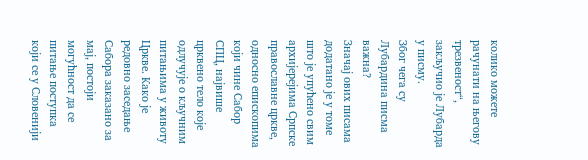колико можете рачунати на његову трезвеност“, закључио је Лубарда у писму.
Због чега су Лубардина писма важна?
Значај ових писама додатано је у томе што је упућено свим архијерејима Српске православне цркве, односно епископима који чине Сабор СПЦ, највише црквено тело које одлучује о кључним питањима у животу Цркве. Како је редовно заседање Сабора заказано за мај, постоји могућност да се питање поступка који се у Словенији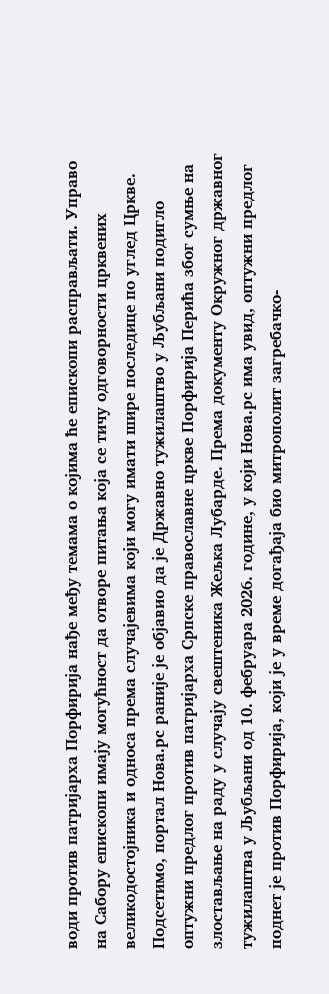води против патријарха Порфирија нађе међу темама о којима ће епископи расправљати. Управо на Сабору епископи имају могућност да отворе питања која се тичу одговорности црквених великодостојника и односа према случајевима који могу имати шире последице по углед Цркве.
Подсетимо, портал Нова.рс раније је објавио да је Државно тужилаштво у Љубљани подигло оптужни предлог против патријарха Српске православне цркве Порфирија Перића због сумње на злостављање на раду у случају свештеника Жељка Лубарде. Према документу Окружног државног тужилаштва у Љубљани од 10. фебруара 2026. године, у који Нова.рс има увид, оптужни предлог поднет је против Порфирија, који је у време догађаја био митрополит загребачко-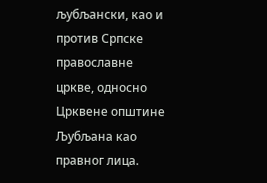љубљански, као и против Српске православне цркве, односно Црквене општине Љубљана као правног лица.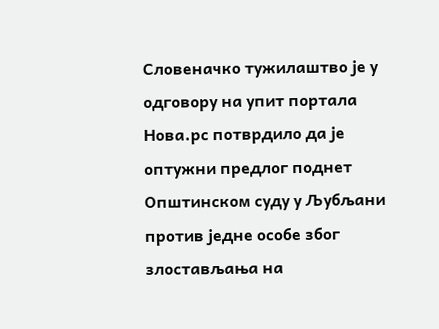Словеначко тужилаштво је у одговору на упит портала Нова.рс потврдило да је оптужни предлог поднет Општинском суду у Љубљани против једне особе због злостављања на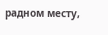радном месту,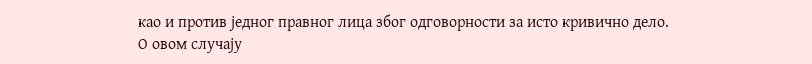као и против једног правног лица због одговорности за исто кривично дело.
О овом случају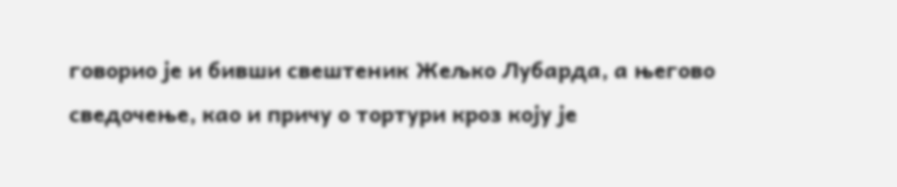говорио је и бивши свештеник Жељко Лубарда, а његово сведочење, као и причу о тортури кроз коју је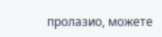пролазио, можете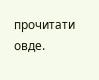прочитати овде.